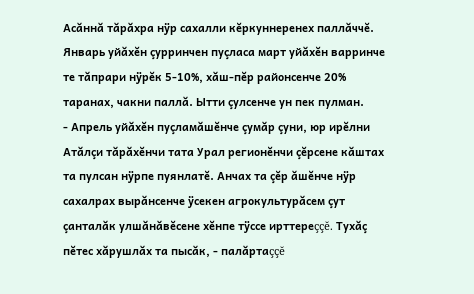Асăннă тăрăхра нÿр сахалли кĕркуннеренех паллăччĕ. Январь уйăхĕн çурринчен пуçласа март уйăхĕн варринче те тăпрари нÿрĕк 5-10%, хăш-пĕр районсенче 20% таранах, чакни паллă. Ытти çулсенче ун пек пулман.
- Апрель уйăхĕн пуçламăшĕнче çумăр çуни, юр ирĕлни Атăлçи тăрăхĕнчи тата Урал регионĕнчи çĕрсене кăштах та пулсан нÿрпе пуянлатĕ. Анчах та çĕр ăшĕнче нÿр сахалрах вырăнсенче ÿсекен агрокультурăсем çут çанталăк улшăнăвĕсене хĕнпе тÿссе ирттереççĕ. Тухăç пĕтес хăрушлăх та пысăк, - палăртаççĕ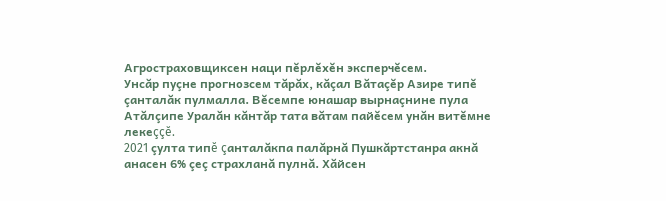Агростраховщиксен наци пĕрлĕхĕн эксперчĕсем.
Унсăр пуçне прогнозсем тăрăх, кăçал Вăтаçĕр Азире типĕ çанталăк пулмалла. Вĕсемпе юнашар вырнаçнине пула Атăлçипе Уралăн кăнтăр тата вăтам пайĕсем унăн витĕмне лекеççĕ.
2021 çулта типĕ çанталăкпа палăрнă Пушкăртстанра акнă анасен 6% çеç страхланă пулнă. Хăйсен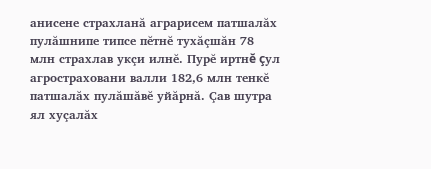анисене страхланă аграрисем патшалăх пулăшнипе типсе пĕтнĕ тухăçшăн 78 млн страхлав укçи илнĕ. Пурĕ иртнĕ çул агростраховани валли 182,6 млн тенкĕ патшалăх пулăшăвĕ уйăрнă. Çав шутра ял хуçалăх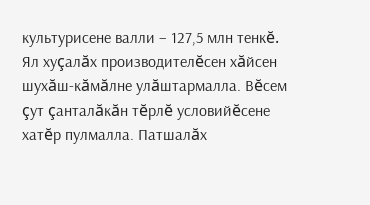культурисене валли – 127,5 млн тенкĕ.
Ял хуçалăх производителĕсен хăйсен шухăш-кăмăлне улăштармалла. Вĕсем çут çанталăкăн тĕрлĕ условийĕсене хатĕр пулмалла. Патшалăх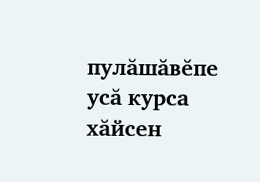пулăшăвĕпе усă курса хăйсен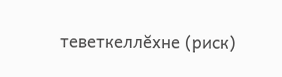теветкеллĕхне (риск)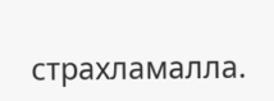страхламалла.